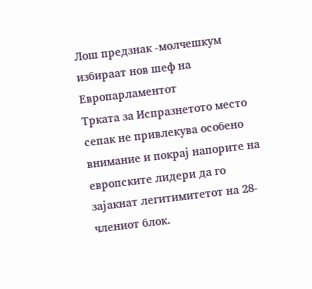Лош предзнак -молчешкум избираат нов шеф на Европарламентот
Трката за Испразнетото место сепак не привлекува особено внимание и покрај напорите на европските лидери да го зајакнат легитимитетот на 28-члениот блок.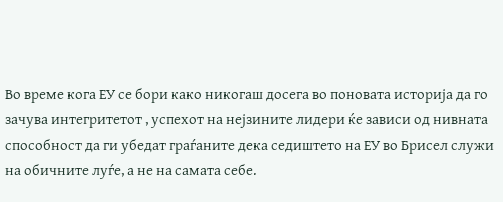Во време кога ЕУ се бори како никогаш досега во поновата историја да го зачува интегритетот , успехот на нејзините лидери ќе зависи од нивната способност да ги убедат граѓаните дека седиштето на ЕУ во Брисел служи на обичните луѓе, а не на самата себе.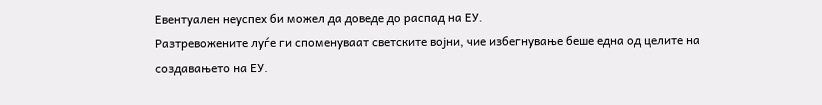Евентуален неуспех би можел да доведе до распад на ЕУ.
Разтревожените луѓе ги споменуваат светските војни, чие избегнување беше една од целите на создавањето на ЕУ.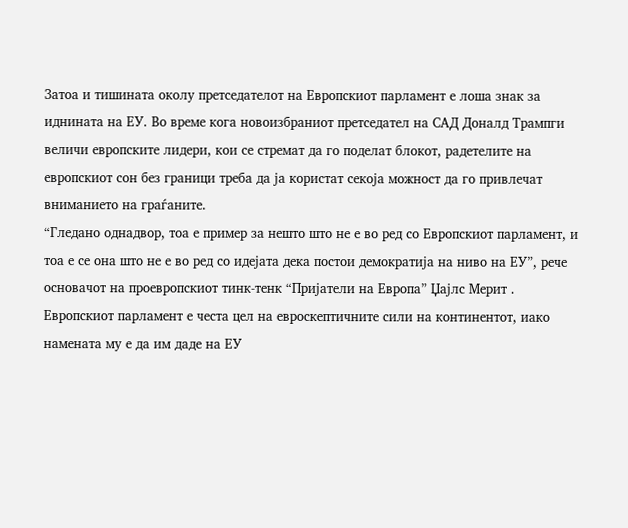Затоа и тишината околу претседателот на Европскиот парламент е лоша знак за иднината на ЕУ. Во време кога новоизбраниот претседател на САД Доналд Трампги величи европските лидери, кои се стремат да го поделат блокот, радетелите на европскиот сон без граници треба да ја користат секоја можност да го привлечат вниманието на граѓаните.
“Гледано однадвор, тоа е пример за нешто што не е во ред со Европскиот парламент, и тоа е се она што не е во ред со идејата дека постои демократија на ниво на ЕУ”, рече основачот на проевропскиот тинк-тенк “Пријатели на Европа” Џајлс Мерит .
Европскиот парламент е честа цел на евроскептичните сили на континентот, иако намената му е да им даде на ЕУ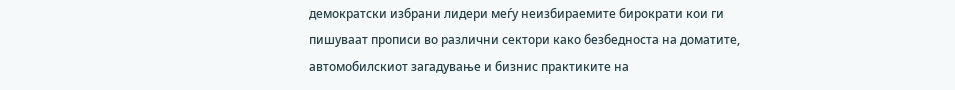демократски избрани лидери меѓу неизбираемите бирократи кои ги пишуваат прописи во различни сектори како безбедноста на доматите, автомобилскиот загадување и бизнис практиките на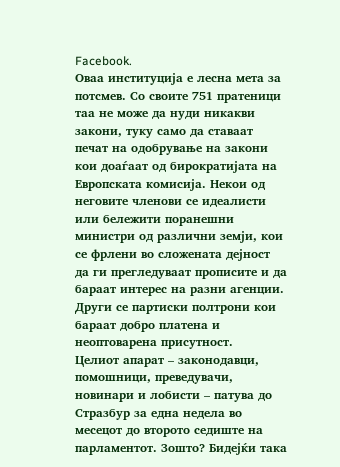Facebook.
Оваа институција е лесна мета за потсмев. Со своите 751 пратеници таа не може да нуди никакви закони, туку само да ставаат печат на одобрување на закони кои доаѓаат од бирократијата на Европската комисија. Некои од неговите членови се идеалисти или бележити поранешни министри од различни земји, кои се фрлени во сложената дејност да ги прегледуваат прописите и да бараат интерес на разни агенции. Други се партиски полтрони кои бараат добро платена и неоптоварена присутност.
Целиот апарат – законодавци, помошници, преведувачи, новинари и лобисти – патува до Стразбур за една недела во месецот до второто седиште на парламентот. Зошто? Бидејќи така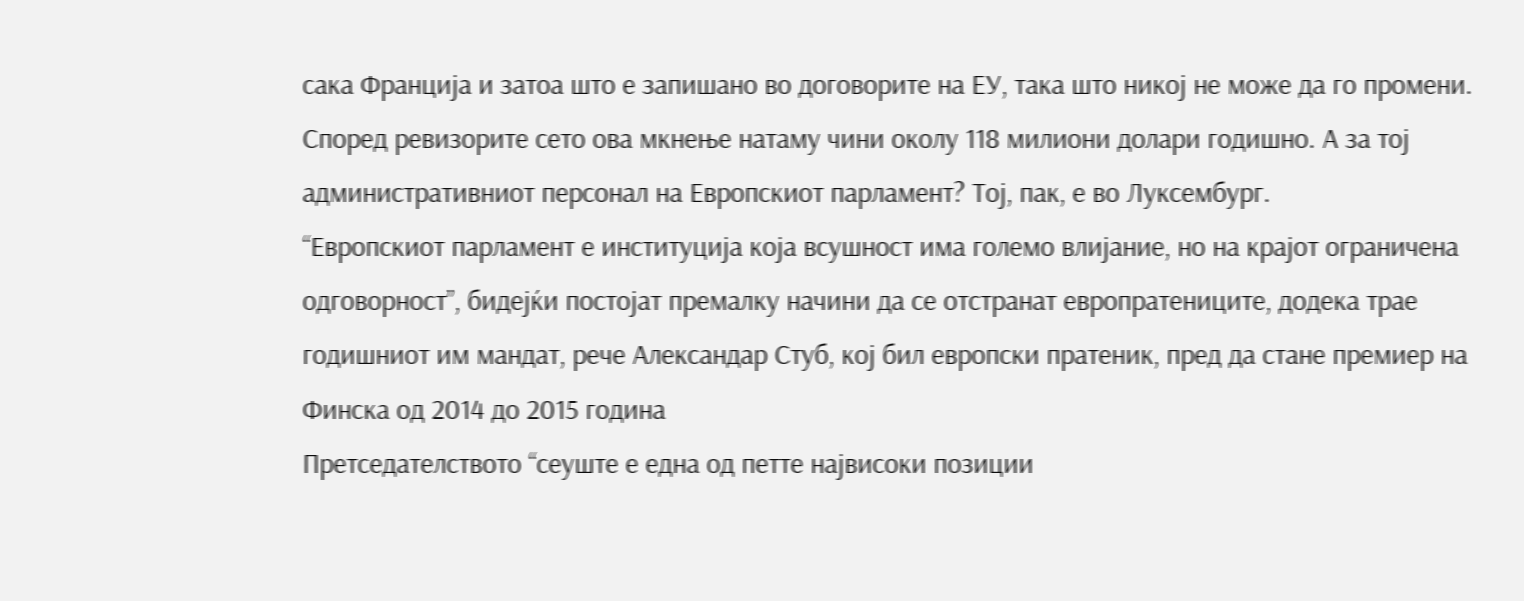сака Франција и затоа што е запишано во договорите на ЕУ, така што никој не може да го промени. Според ревизорите сето ова мкнење натаму чини околу 118 милиони долари годишно. А за тој административниот персонал на Европскиот парламент? Тој, пак, е во Луксембург.
“Европскиот парламент е институција која всушност има големо влијание, но на крајот ограничена одговорност”, бидејќи постојат премалку начини да се отстранат европратениците, додека трае годишниот им мандат, рече Александар Стуб, кој бил европски пратеник, пред да стане премиер на Финска од 2014 до 2015 година
Претседателството “сеуште е една од петте највисоки позиции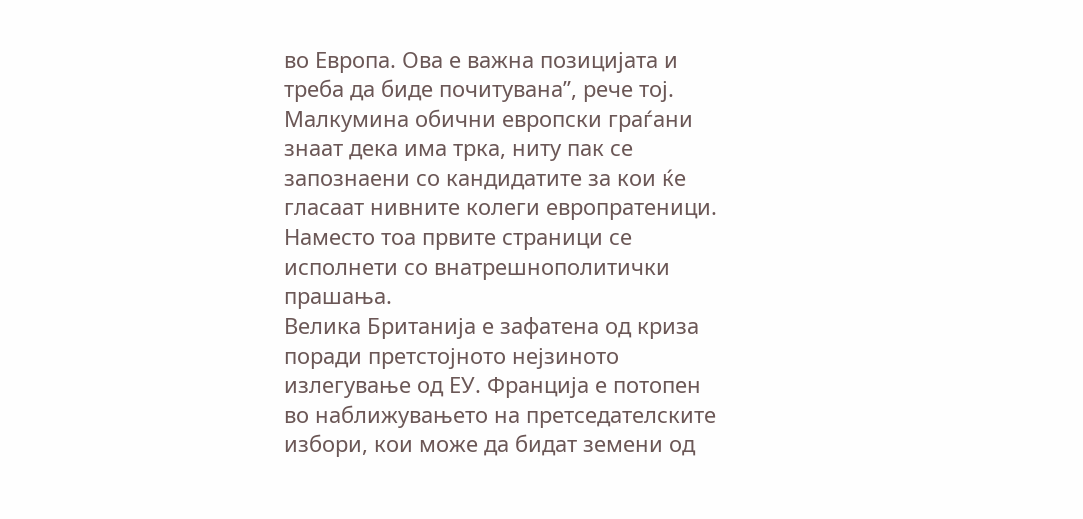во Европа. Ова е важна позицијата и треба да биде почитувана”, рече тој.
Малкумина обични европски граѓани знаат дека има трка, ниту пак се запознаени со кандидатите за кои ќе гласаат нивните колеги европратеници. Наместо тоа првите страници се исполнети со внатрешнополитички прашања.
Велика Британија е зафатена од криза поради претстојното нејзиното излегување од ЕУ. Франција е потопен во наближувањето на претседателските избори, кои може да бидат земени од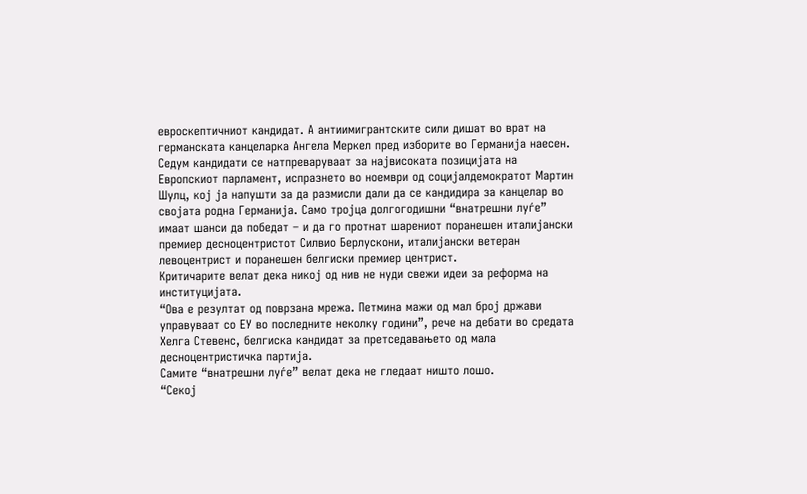евроскептичниот кандидат. А антиимигрантските сили дишат во врат на германската канцеларка Ангела Меркел пред изборите во Германија наесен.
Седум кандидати се натпреваруваат за највисоката позицијата на Европскиот парламент, испразнето во ноември од социјалдемократот Мартин Шулц, кој ја напушти за да размисли дали да се кандидира за канцелар во својата родна Германија. Само тројца долгогодишни “внатрешни луѓе” имаат шанси да победат – и да го протнат шарениот поранешен италијански премиер десноцентристот Силвио Берлускони, италијански ветеран левоцентрист и поранешен белгиски премиер центрист.
Критичарите велат дека никој од нив не нуди свежи идеи за реформа на институцијата.
“Ова е резултат од поврзана мрежа. Петмина мажи од мал број држави управуваат со ЕУ во последните неколку години”, рече на дебати во средата Хелга Стевенс, белгиска кандидат за претседавањето од мала десноцентристичка партија.
Самите “внатрешни луѓе” велат дека не гледаат ништо лошо.
“Секој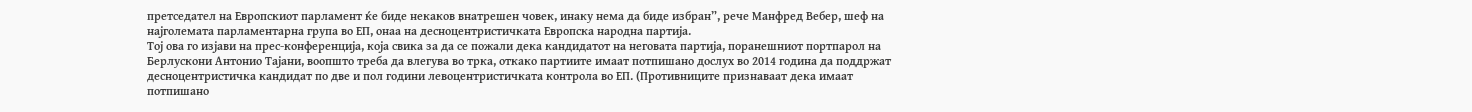претседател на Европскиот парламент ќе биде некаков внатрешен човек, инаку нема да биде избран”, рече Манфред Вебер, шеф на најголемата парламентарна група во ЕП, онаа на десноцентристичката Европска народна партија.
Тој ова го изјави на прес-конференција, која свика за да се пожали дека кандидатот на неговата партија, поранешниот портпарол на Берлускони Антонио Тајани, воопшто треба да влегува во трка, откако партиите имаат потпишано дослух во 2014 година да поддржат десноцентристичка кандидат по две и пол години левоцентристичката контрола во ЕП. (Противниците признаваат дека имаат потпишано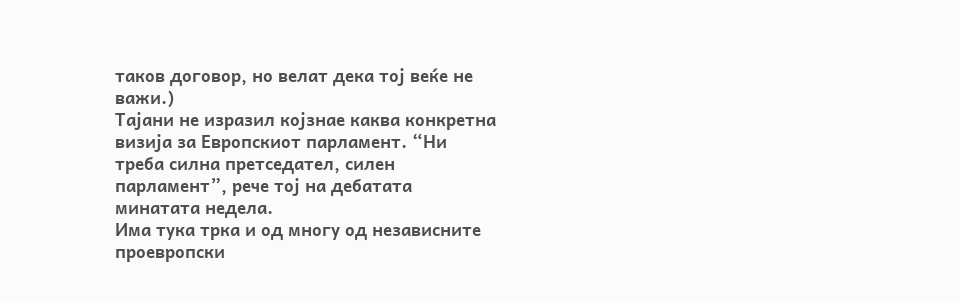таков договор, но велат дека тој веќе не важи.)
Тајани не изразил којзнае каква конкретна визија за Европскиот парламент. “Ни треба силна претседател, силен парламент”, рече тој на дебатата минатата недела.
Има тука трка и од многу од независните проевропски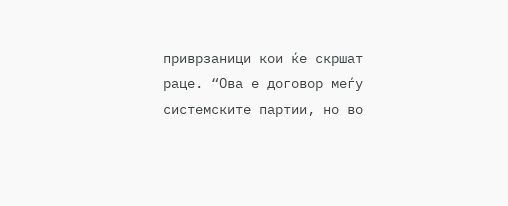приврзаници кои ќе скршат раце. “Ова е договор меѓу системските партии, но во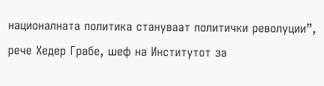националната политика стануваат политички револуции”, рече Хедер Грабе, шеф на Институтот за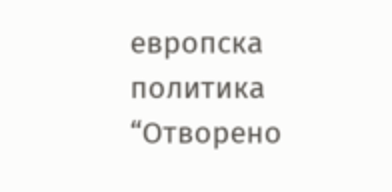европска политика “Отворено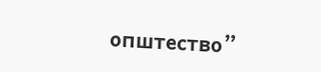општество”